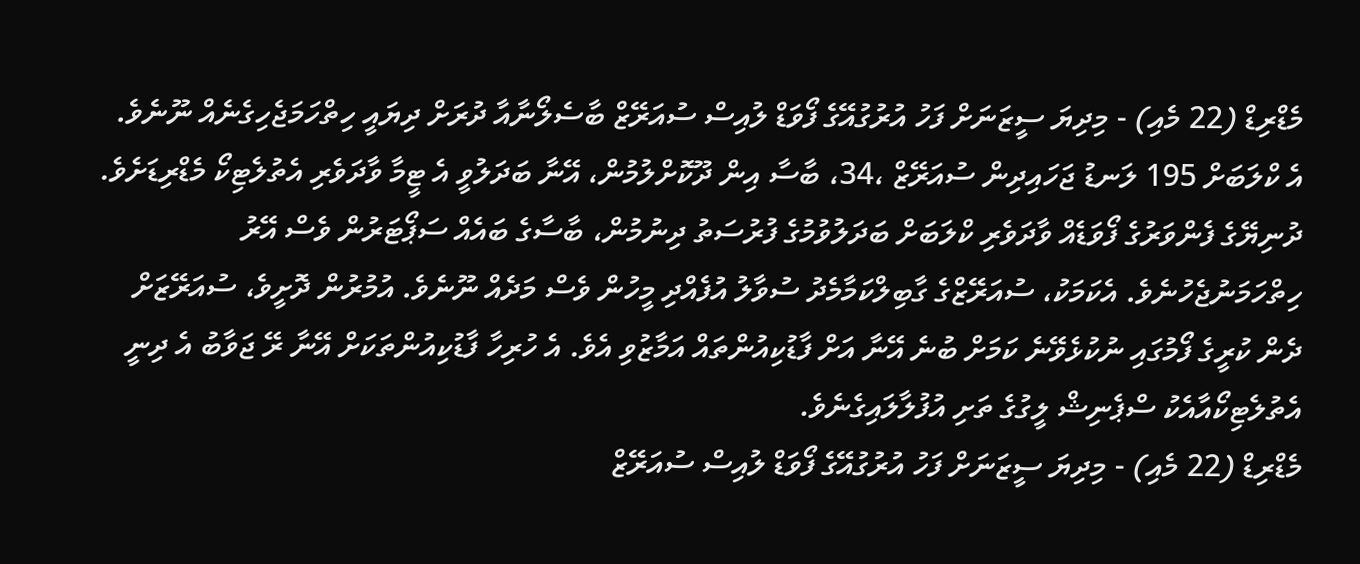މެޑްރިޑް (22 މެއި) - މިދިޔަ ސީޒަނަށް ފަހު އުރުގުއޭގެ ފޯވަޑް ލުއިސް ސުއަރޭޒް ބާސެލޯނާއާ ދުރަށް ދިޔައީ ހިތްހަމަޖެހިގެނެއް ނޫނެވެ. އެ ކްލަބަށް 195 ލަނޑު ޖަހައިދިން ސުއަރޭޒް ،34، ބާސާ އިން ދޫކޮށްލުމުން، އޭނާ ބަދަލުވީ އެ ޓީމާ ވާދަވެރި އެތުލެޓިކޯ މެޑްރިޑަށެވެ. ދުނިޔޭގެ ފެންވަރުގެ ފޯވަޑެއް ވާދަވެރި ކްލަބަށް ބަދަލުވުމުގެ ފުރުސަތު ދިނުމުން، ބާސާގެ ބައެއް ސަޕޯޓަރުން ވެސް އޭރު ހިތްހަމަނުޖެހުނެވެ. އެކަމަކު، ސުއަރޭޒްގެ ގާބިލްކަމާމެދު ސުވާލު އުފެއްދި މީހުން ވެސް މަދެއް ނޫނެވެ. އުމުރުން ދޮށީވެ، ސުއަރޭޒަށް ދެން ކުރީގެ ފޯމުގައި ނުކުޅެވޭނެ ކަމަށް ބުނެ އޭނާ އަށް ފާޑުކިއުންތައް އަމާޒުވި އެވެ. އެ ހުރިހާ ފާޑުކިއުންތަކަށް އޭނާ ރޭ ޖަވާބު އެ ދިނީ އެތުލެޓިކޯއާއެކު ސްޕެނިޝް ލީގުގެ ތަށި އުފުލާލައިގެނެވެ.
މެޑްރިޑް (22 މެއި) - މިދިޔަ ސީޒަނަށް ފަހު އުރުގުއޭގެ ފޯވަޑް ލުއިސް ސުއަރޭޒް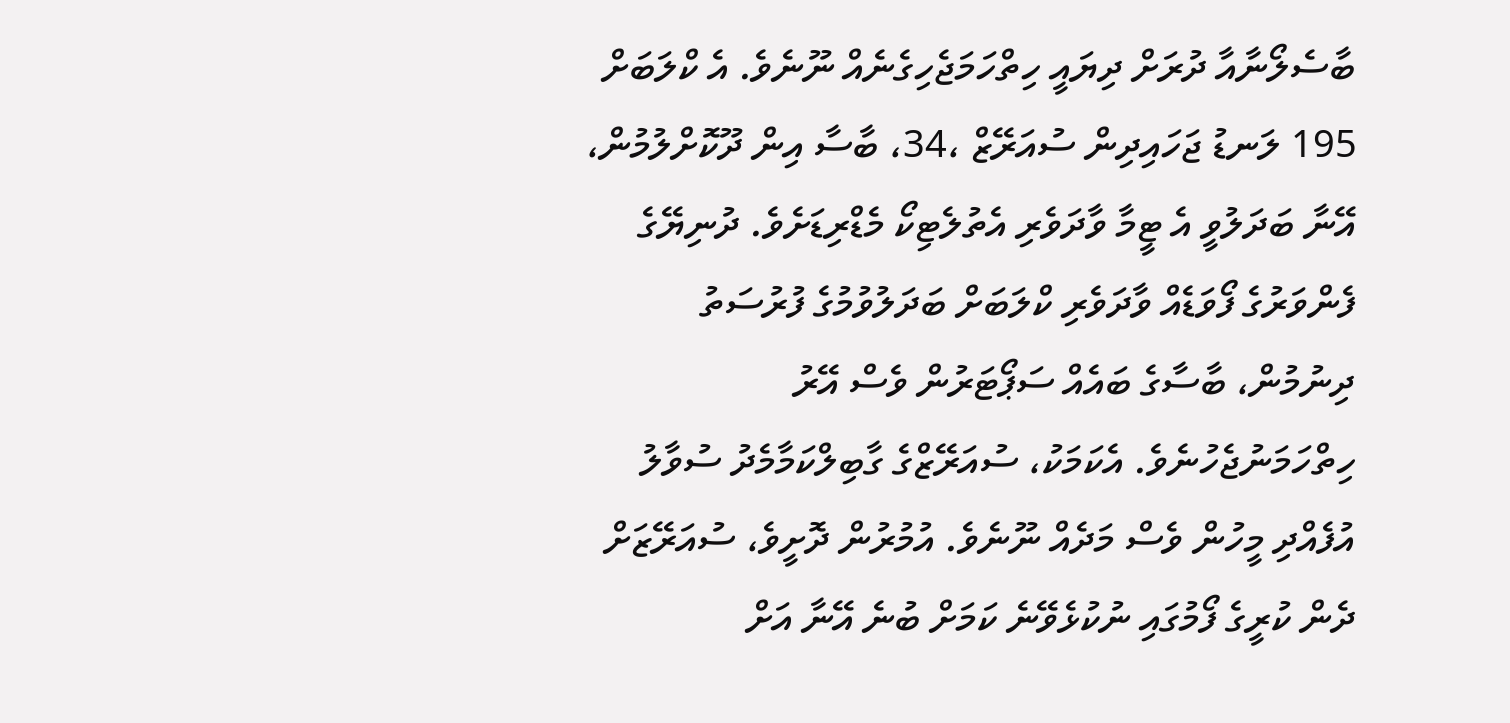ބާސެލޯނާއާ ދުރަށް ދިޔައީ ހިތްހަމަޖެހިގެނެއް ނޫނެވެ. އެ ކްލަބަށް 195 ލަނޑު ޖަހައިދިން ސުއަރޭޒް ،34، ބާސާ އިން ދޫކޮށްލުމުން، އޭނާ ބަދަލުވީ އެ ޓީމާ ވާދަވެރި އެތުލެޓިކޯ މެޑްރިޑަށެވެ. ދުނިޔޭގެ ފެންވަރުގެ ފޯވަޑެއް ވާދަވެރި ކްލަބަށް ބަދަލުވުމުގެ ފުރުސަތު ދިނުމުން، ބާސާގެ ބައެއް ސަޕޯޓަރުން ވެސް އޭރު ހިތްހަމަނުޖެހުނެވެ. އެކަމަކު، ސުއަރޭޒްގެ ގާބިލްކަމާމެދު ސުވާލު އުފެއްދި މީހުން ވެސް މަދެއް ނޫނެވެ. އުމުރުން ދޮށީވެ، ސުއަރޭޒަށް ދެން ކުރީގެ ފޯމުގައި ނުކުޅެވޭނެ ކަމަށް ބުނެ އޭނާ އަށް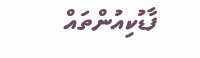ފާޑުކިއުންތައް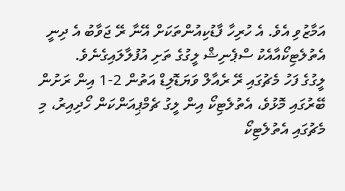އަމާޒުވި އެވެ. އެ ހުރިހާ ފާޑުކިއުންތަކަށް އޭނާ ރޭ ޖަވާބު އެ ދިނީ އެތުލެޓިކޯއާއެކު ސްޕެނިޝް ލީގުގެ ތަށި އުފުލާލައިގެނެވެ.
ލީގުގެ ފަހު މެޗުގައި ރޭ ރެއާލް ވަޔަޑޮލިޑް އަތުން 2-1 އިން ރަށުން ބޭރުގައި މޮޅުވެ، އެތުލެޓިކޯ އިން ލީގު ޗެމްޕިއަންކަން ހޯދިއިރު، މި މެޗުގައި އެތުލެޓިކޯ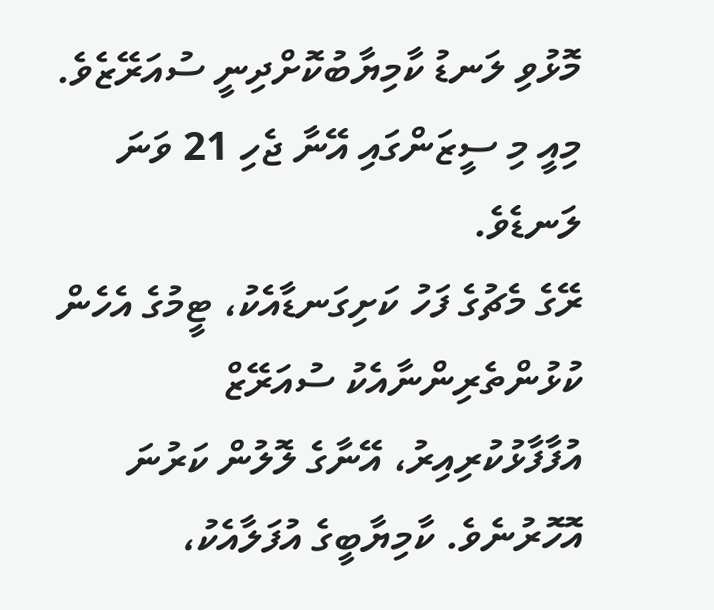މޮޅުވި ލަނޑު ކާމިޔާބުކޮށްދިނީ ސުއަރޭޒެވެ. މިއީ މި ސީޒަންގައި އޭނާ ޖެހި 21 ވަނަ ލަނޑެވެ.
ރޭގެ މެޗުގެ ފަހު ކަށިގަނޑާއެކު، ޓީމުގެ އެހެން ކުޅުންތެރިންނާއެކު ސުއަރޭޒް އުފާފާޅުކުރިއިރު، އޭނާގެ ލޮލުން ކަރުނަ އޮހޮރުނެވެ. ކާމިޔާބީގެ އުފަލާއެކު،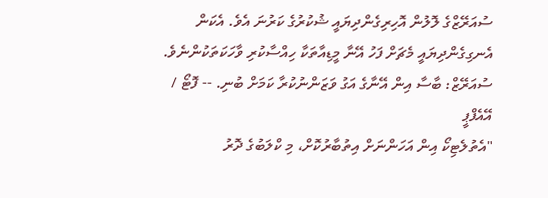ސުއަރޭޒްގެ ލޮލުން އޮހިރިގެންދިޔައީ ޝުކުރުގެ ކަރުނަ އެވެ. އެކަން އެނގިގެންދިޔައީ މެޗަށް ފަހު އޭނާ މީޑިއާތަކާ ހިއްސާކުރި ވާހަކަތަކުންނެވެ.
ސުއަރޭޒް: ބާސާ އިން އޭނާގެ އަގު ވަޒަންނުކުރާ ކަމަށް ބުނި. -- ފޮޓޯ / އޭއެފްޕީ
"އެތުލެޓިކޯ އިން އަހަންނަށް އިތުބާރުކޮށް، މި ކްލަބުގެ ދޮރު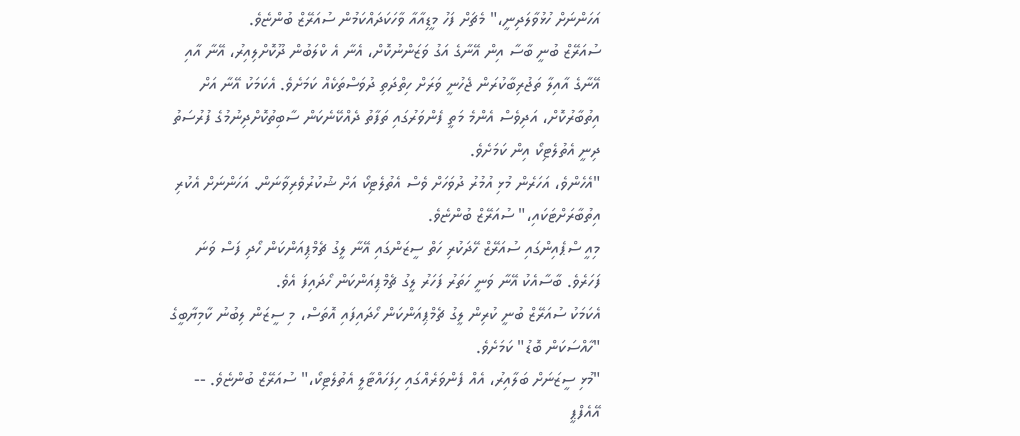އަހަންނަށް ހުޅުވާލަދިނީ،" މެޗަށް ފަހު މީޑިއާއާ ވާހަކަދައްކަމުން ސުއަރޭޒް ބުންޏެވެ.
ސުއަރޭޒް ބުނީ ބާސާ އިން އޭނާގެ އަގު ވަޒަންނުކޮށް، އެނާ އެ ކްލަބުން ދޫކޮށްލިއިރު، އޭނާ އާއި އޭނާގެ އާއިލާ ތަޖުރިބާކުރަން ޖެހުނީ ވަރަށް ހިތްދަތި ދުވަސްތަކެއް ކަމަށެވެ. އެކަމަކު އޭނާ އަށް އިތުބާރުކޮށް، އަދިވެސް އެންމެ މަތީ ފެންވަރުގައި ތަފާތު ދެއްކޭނެކަން ސާބިތުކޮށްދިނުމުގެ ފުރުސަތު ދިނީ އެތުލެޓިކޯ އިން ކަމަށެވެ.
"އެހެންވެ، އަހަރެން މުޅި އުމުރު ދުވަހަށް ވެސް އެތުލެޓިކޯ އަށް ޝުކުރުވެރިވާނަން. އަހަންނަށް އެކުރި އިތުބާރަށްޓަކައި،" ސުއަރޭޒް ބުންޏެވެ.
މިއީ ސްޕެއިންގައި ސުއަރޭޒް ހޭދަކުރި ހަތް ސީޒަންގައި އޭނާ ލީގު ޗެމްޕިއަންކަން ހޯދި ފަސް ވަނަ ފަހަރެވެ. ބާސާއެކު އޭނާ ވަނީ ހަތަރު ފަހަރު ލީގު ޗެމްޕިއަންކަން ހޯދައިފަ އެވެ.
އެކަމަކު ސުއަރޭޒް ބުނީ ކުރިން ލީގު ޗެމްޕިއަންކަން ހޯދައިފައި އޮތަސް، މި ސީޒަން ލިބުނު ކާމިޔާބީގެ "ހާއްސަކަން ބޮޑު" ކަމަށެވެ.
"މުޅި ސީޒަނަށް ބަލާއިރު، އެއް ފެންވަރެއްގައި ހިފަހައްޓާލީ އެތުލެޓިކޯ،" ސުއަރޭޒް ބުންޏެވެ. -- އޭއެފްޕީ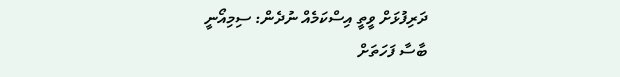ދަރިފުޅަށް ވީތީ އިސްކަމެއް ނުދެން: ސިމިއޯނީ
ބާސާ ފަހަތަށް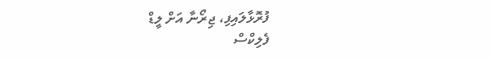ފުރޮޅާލައިފި، ޖިރޯނާ އަށް ލީޑް
ފެލިކްސް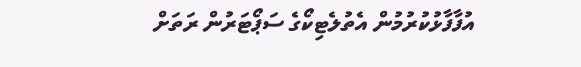އުފާފާޅުކުރުމުން އެތުލެޓިކޯގެ ސަޕޯޓަރުން ރަތަށް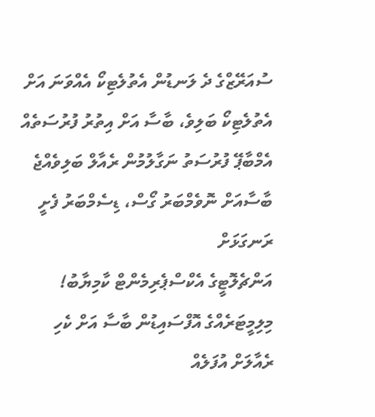ސުއަރޭޒްގެ ދެ ލަނޑުން އެތުލެޓިކޯ އެއްވަނަ އަށް
އެތުލެޓިކޯ ބަލިވެ، ބާސާ އަށް އިތުރު ފުރުސަތެއް
އެމްބާޕޭ ފުރުސަތު ނަގާލުމުން ރެއާލް ބަލިވެއްޖެ
ބާސާއަށް ނޮވެމްބަރު ގޯސް، ޑިސެމްބަރު ފެށީ ރަނގަޅަށް
އަންޗެލޮޓީގެ އެކްސްޕެރިމެންޓް ކާމިޔާބު!
މިލިމީޓަރެއްގެ އޮފްސައިޑުން ބާސާ އަށް ކެހި
ރެއާލަށް އުފަލެއް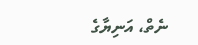ނެތް، އަނިޔާގެ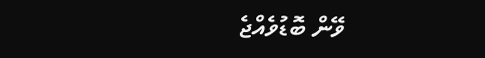ވޭން ބޮޑުވެއްޖެ